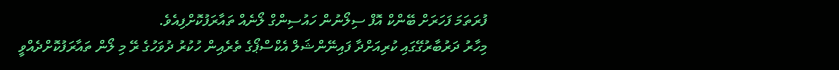ފުރަތަމަ ފަހަރަށް ބޭންކް އޮފް ސިލޯނުން ހައުސިންގް ލޯނެއް ތައާރަފުކޮށްފިއެވެ.
މިހާރު ދަރުބާރުގޭގައި ކުރިއަށްދާ ފައިނޭންޝަލް އެކްސްޕޯގެ ތެރެއިން ހުކުރު ދުވަހުގެ ރޭ މި ލޯން ތައާރަފުކޮށްދެއްވީ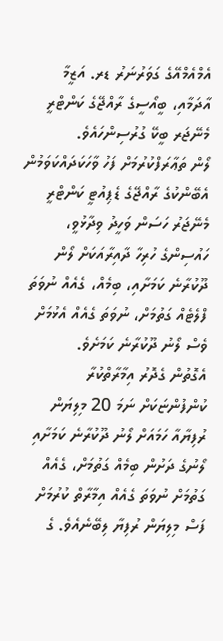އެމްއެމްއޭގެ ގަވަރުނަރު ޑރ. އަޒީމާ އާދަމާއި، ބީއޯސީގެ ރާއްޖޭގެ ކަންޓްރީ މެނޭޖަރ ބީކޭ ގުރުސިންހައެވެ.
ލޯން ތަޢާރަފްކުރުމަށް ފަހު ވާހަކަދައްކަވަމުން އެބޭންކުގެ ރާއްޖޭގެ ޑެޕިއުޓީ ކަންޓްރީ މެނޭޖަރު ހަސަން ވަހީދު ވިދާޅުވީ، ހައުސިންގެ ހުރިހާ ދާއިރާއަކަށް ލޯން ދޫކުރާނެ ކަމަށާއި، ބިމެއް، ގެއެއް ނުވަތަ ފްލެޓެއް ގަތުމަށް، ނުވަތަ ގެއެއް އެޅުމަށް ވެސް ލޯނު ދޫކުރާނެ ކަމަށެވެ.
އެގޮތުން ގެދޮރު އިމާރާތްކުރާ ކުންފުންޏަކަށް ނަމަ 20 މިލިޔަން ރުފިޔާއާ ހަމައަށް ލޯނު ދޫކުރާނެ ކަމަށާއި ލޯނުގެ ދަށުން ބިމެއް ގަތުމަށް، ގެއެއް ގަތުމަށް ނުވަތަ ގެއެއް އިމާރާތް ކުރުމަށް ފަސް މިލިޔަން ރުފިޔާ ލިބޭނެއެވެ. ގެ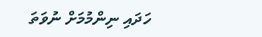ހަދައި ނިންމުމަށް ނުވަތަ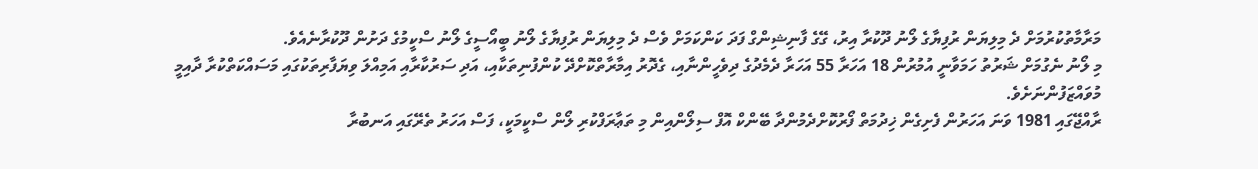މަރާމާތުކުރުމަށް ދެ މިލިޔަން ރުފިޔާގެ ލޯނު ދޫކުރާ އިރު، ގޭގެ ފާނިޝިންގް ފަދަ ކަންކަމަށް ވެސް ދެ މިލިޔަން ރުފިޔާގެ ލޯނު ބީއޯސީގެ ލޯނު ސްކީމުގެ ދަށުން ދޫކުރާނެއެވެ.
މި ލޯނު ނެގުމަށް ޝަރުތު ހަމަވާނީ އުމުރުން 18 އަހަރާ 55 އަހަރާ ދެމެދުގެ ދިވެހީންނާއި، ގެދޮރު އިމާރާތްކޮށްދޭ ކުންފުނިތަކާއި، އަދި ސަރުކާރާއި އަމިއްލަ ވިޔަފާރިތަކުގައި މަސައްކަތްކުރާ ދާއިމީ މުވައްޒަފުންނަށެވެ.
ރާއްޖޭގައި 1981 ވަނަ އަހަރުން ފެށިގެން ޚިދުމަތް ފޯރުކޮށްދެމުންދާ ބޭންކް އޮފް ސިލޯންއިން މި ތަޢާރަފްކުރި ލޯން ސްކީމަކީ، ފަސް އަހަރު ތެރޭގައި އަނބުރާ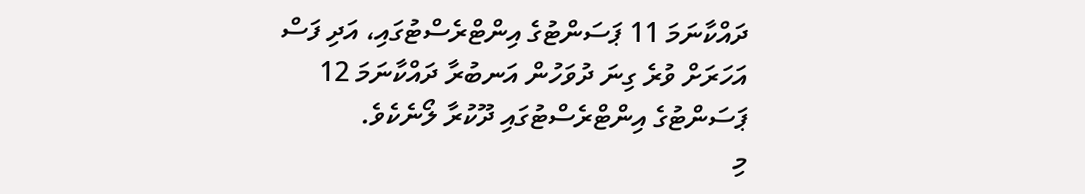ދައްކާނަމަ 11 ޕަސަންޓުގެ އިންޓްރެސްޓުގައި، އަދި ފަސް އަހަރަށް ވުރެ ގިނަ ދުވަހުން އަނބުރާ ދައްކާނަމަ 12 ޕަސަންޓުގެ އިންޓްރެސްޓުގައި ދޫކުރާ ލޯނެކެވެ.
މި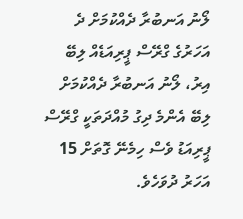ލޯނު އަނބުރާ ދެއްކުމަށް ދެ އަހަރުގެ ގްރޭސް ޕީރިއަޑެއް ލިބޭ އިރު، ލޯނު އަނބުރާ ދެއްކުމަށް ލިބޭ އެންމެ ދިގު މުއްދަތަކީ ގްރޭސް ޕީރިއަޑު ވެސް ހިމެނޭ ގޮތަށް 15 އަހަރު ދުވަހެވެ.